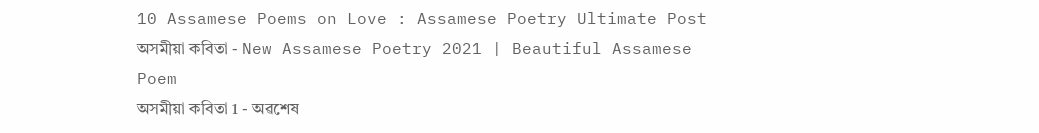10 Assamese Poems on Love : Assamese Poetry Ultimate Post
অসমীয়া কবিতা - New Assamese Poetry 2021 | Beautiful Assamese Poem
অসমীয়া কবিতা 1 - অৱশেষ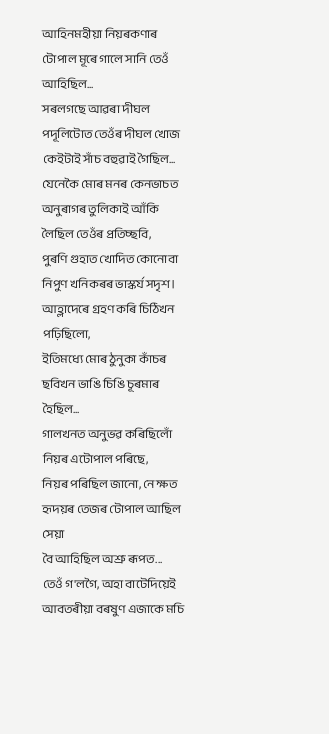আহিনমহীয়া নিয়ৰকণাৰ টোপাল মূৰে গালে সানি তেওঁ আহিছিল...
সৰলগছে আৱৰা দীঘল পদূলিটোত তেওঁৰ দীঘল খোজ কেইটাই সাঁচ বহুৱাই গৈছিল...
যেনেকৈ মোৰ মনৰ কেনভাচত অনুৰাগৰ তুলিকাই আঁকি লৈছিল তেওঁৰ প্ৰতিচ্ছবি,
পুৰণি গুহাত খোদিত কোনোবা নিপুণ খনিকৰৰ ভাস্কৰ্য সদৃশ।
আহ্লাদেৰে গ্ৰহণ কৰি চিঠিখন পঢ়িছিলো,
ইতিমধ্যে মোৰ ঠুনুকা কাঁচৰ ছবিখন ভাঙি চিঙি চূৰমাৰ হৈছিল...
গালখনত অনুভৱ কৰিছিলোঁ নিয়ৰ এটোপাল পৰিছে,
নিয়ৰ পৰিছিল জানো, নে ক্ষত হৃদয়ৰ তেজৰ টোপাল আছিল সেয়া
বৈ আহিছিল অশ্ৰু ৰূপত...
তেওঁ গ'লগৈ, অহা বাটেদিয়েই
আবতৰীয়া বৰষুণ এজাকে মচি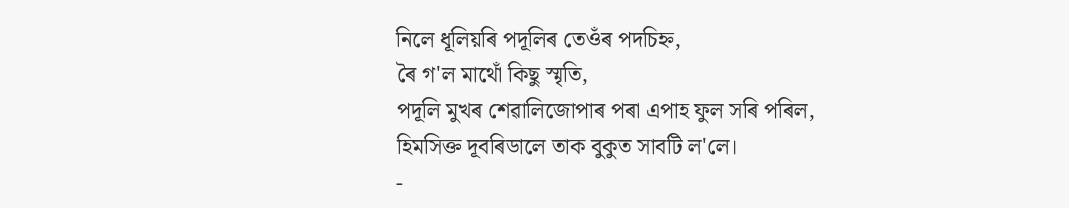নিলে ধূলিয়ৰি পদূলিৰ তেওঁৰ পদচিহ্ন,
ৰৈ গ'ল মাথোঁ কিছু স্মৃতি,
পদূলি মুখৰ শেৱালিজোপাৰ পৰা এপাহ ফুল সৰি পৰিল,
হিমসিক্ত দূবৰিডালে তাক বুকুত সাবটি ল'লে।
-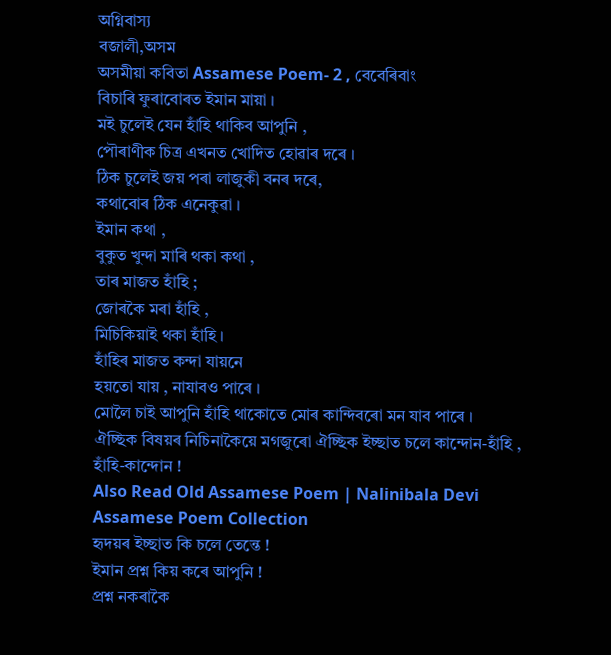অগ্নিবাস্য
বজালী,অসম
অসমীয়া কবিতা Assamese Poem- 2 , বেবেৰিবাং
বিচাৰি ফুৰাবোৰত ইমান মায়া ।
মই চুলেই যেন হাঁহি থাকিব আপুনি ,
পৌৰাণীক চিত্ৰ এখনত খোদিত হোৱাৰ দৰে ।
ঠিক চুলেই জয় পৰা লাজুকী বনৰ দৰে,
কথাবোৰ ঠিক এনেকুৱা ।
ইমান কথা ,
বুকুত খুন্দা মাৰি থকা কথা ,
তাৰ মাজত হাঁহি ;
জোৰকৈ মৰা হাঁহি ,
মিচিকিয়াই থকা হাঁহি ।
হাঁহিৰ মাজত কন্দা যায়নে
হয়তো যায় , নাযাবও পাৰে ।
মোলৈ চাই আপুনি হাঁহি থাকোতে মোৰ কান্দিবৰো মন যাব পাৰে ।
ঐচ্ছিক বিষয়ৰ নিচিনাকৈয়ে মগজুৰো ঐচ্ছিক ইচ্ছাত চলে কান্দোন-হাঁহি , হাঁহি-কান্দোন !
Also Read Old Assamese Poem | Nalinibala Devi Assamese Poem Collection
হৃদয়ৰ ইচ্ছাত কি চলে তেন্তে !
ইমান প্ৰশ্ন কিয় কৰে আপুনি !
প্ৰশ্ন নকৰাকৈ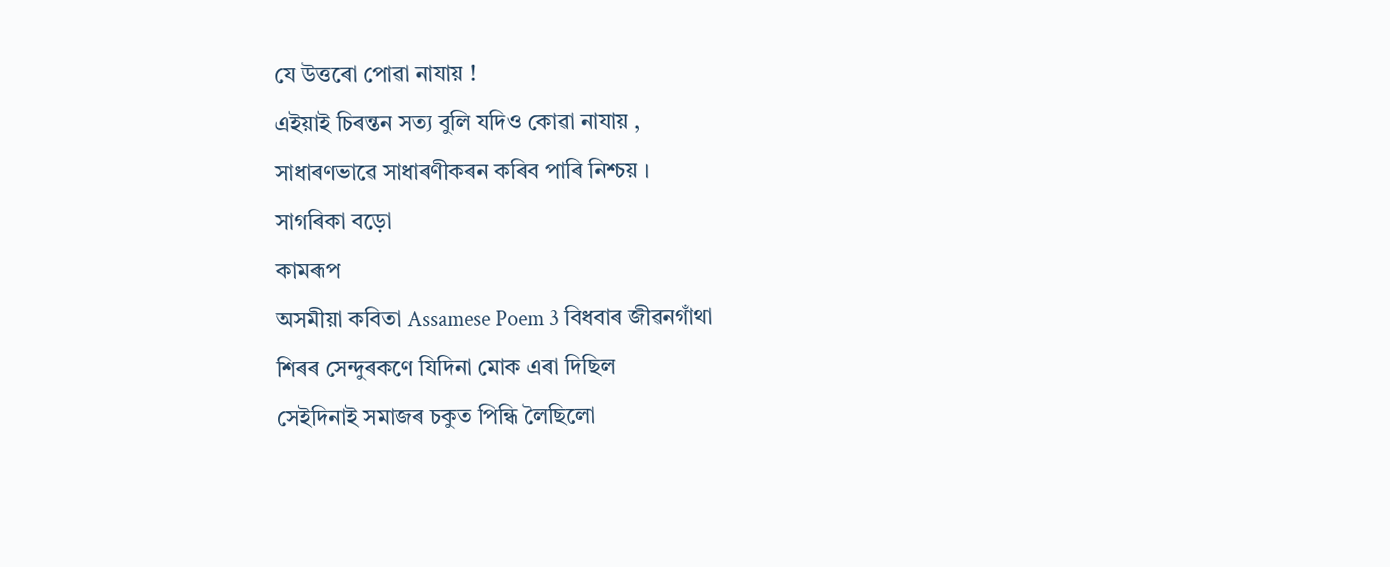যে উত্তৰো পোৱা নাযায় !
এইয়াই চিৰন্তন সত্য বুলি যদিও কোৱা নাযায় ,
সাধাৰণভাৱে সাধাৰণীকৰন কৰিব পাৰি নিশ্চয় ।
সাগৰিকা বড়ো
কামৰূপ
অসমীয়া কবিতা Assamese Poem 3 বিধবাৰ জীৱনগাঁথা
শিৰৰ সেন্দুৰকণে যিদিনা মোক এৰা দিছিল
সেইদিনাই সমাজৰ চকুত পিন্ধি লৈছিলো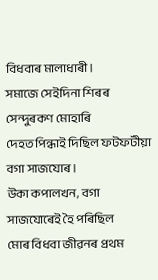বিধবাৰ মালাধাৰী।
সমাজে সেইদিনা শিৰৰ সেন্দুৰকণ মোহাৰি
দেহত পিন্ধাই দিছিল ফটফটীয়া বগা সাজযোৰ।
উকা কপালখন, বগা সাজযোৰেই হৈ পৰিছিল
মোৰ বিধবা জীৱনৰ প্ৰথম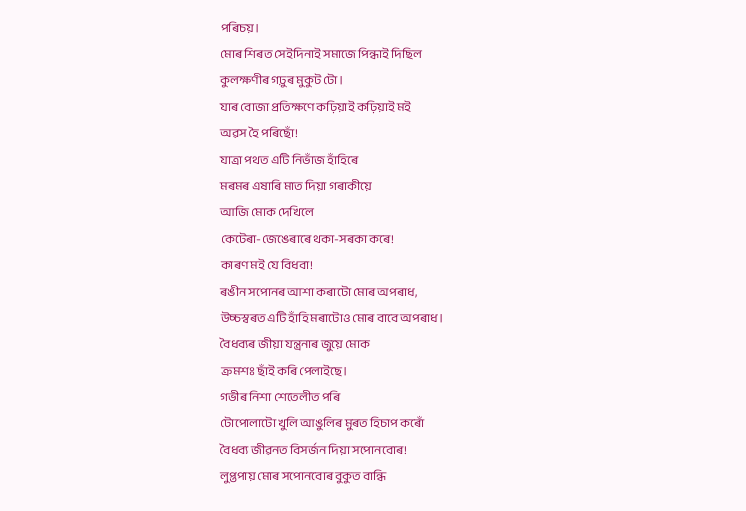পৰিচয়।
মোৰ শিৰত সেইদিনাই সমাজে পিন্ধাই দিছিল
কুলক্ষণীৰ গঢ়ুৰ মুকুট টো।
যাৰ বোজা প্ৰতিক্ষণে কঢ়িয়াই কঢ়িয়াই মই
অৱস হৈ পৰিছোঁ!
যাত্ৰা পথত এটি নিভাঁজ হাঁহিৰে
মৰমৰ এষাৰি মাত দিয়া গৰাকীয়ে
আজি মোক দেখিলে
কেটেৰা-জেঙেৰাৰে থকা-সৰকা কৰে!
কাৰণ মই যে বিধবা!
ৰঙীন সপোনৰ আশা কৰাটো মোৰ অপৰাধ,
উচ্চস্বৰত এটি হাঁহি মৰাটোও মোৰ বাবে অপৰাধ।
বৈধব্যৰ জীয়া যন্ত্ৰনাৰ জুয়ে মোক
ক্ৰমশঃ ছাঁই কৰি পেলাইছে।
গভীৰ নিশা শেতেলীত পৰি
টোপোলাটো খুলি আঙুলিৰ মুৰত হিচাপ কৰোঁ
বৈধব্য জীৱনত বিসৰ্জন দিয়া সপোনবোৰ!
লুপ্তপায় মোৰ সপোনবোৰ বুকুত বান্ধি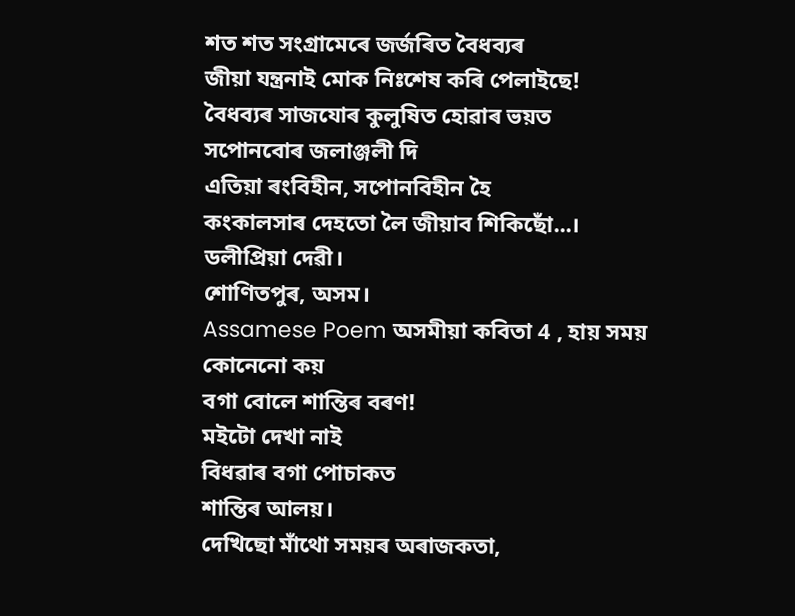শত শত সংগ্ৰামেৰে জৰ্জৰিত বৈধব্যৰ
জীয়া যন্ত্ৰনাই মোক নিঃশেষ কৰি পেলাইছে!
বৈধব্যৰ সাজযোৰ কুলুষিত হোৱাৰ ভয়ত
সপোনবোৰ জলাঞ্জলী দি
এতিয়া ৰংবিহীন, সপোনবিহীন হৈ
কংকালসাৰ দেহতো লৈ জীয়াব শিকিছোঁ...।
ডলীপ্ৰিয়া দেৱী।
শোণিতপুৰ, অসম।
Assamese Poem অসমীয়া কবিতা 4 , হায় সময়
কোনেনো কয়
বগা বোলে শান্তিৰ বৰণ!
মইটো দেখা নাই
বিধৱাৰ বগা পোচাকত
শান্তিৰ আলয়।
দেখিছো মাঁথো সময়ৰ অৰাজকতা,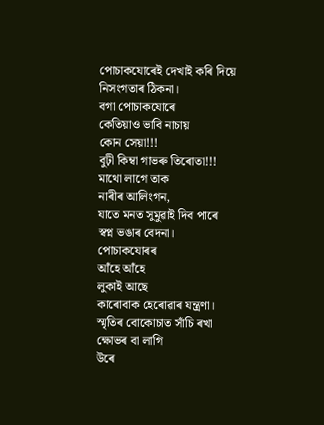পোচাকযোৰেই দেখাই কৰি দিয়ে
নিসংগতাৰ ঠিকনা।
বগা পোচাকযোৰে
কেতিয়াও ভাবি নাচায়
কোন সেয়া!!!
বুঢ়ী কিম্বা গাভৰু তিৰোতা!!!
মাথো লাগে তাক
নাৰীৰ আলিংগন,
যাতে মনত সুমুৱাই দিব পাৰে
স্বপ্ন ভঙাৰ বেদনা।
পোচাকযোৰৰ
আঁহে আঁহে
লুকাই আছে
কাৰোবাক হেৰোৱাৰ যন্ত্ৰণা।
স্মৃতিৰ বোকোচাত সাঁচি ৰখা
ক্ষোভৰ বা লাগি
উৰে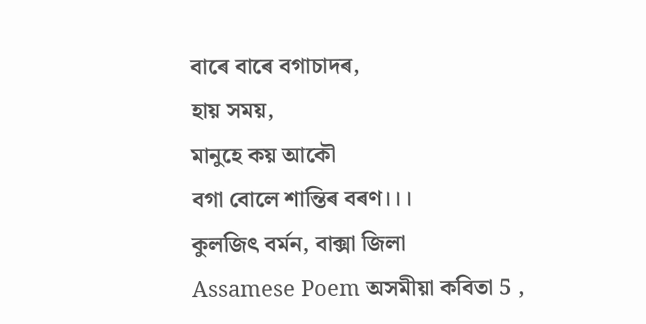বাৰে বাৰে বগাচাদৰ,
হায় সময়,
মানুহে কয় আকৌ
বগা বোলে শান্তিৰ বৰণ।।।
কুলজিৎ বৰ্মন, বাক্সা জিলা
Assamese Poem অসমীয়া কবিতা 5 ,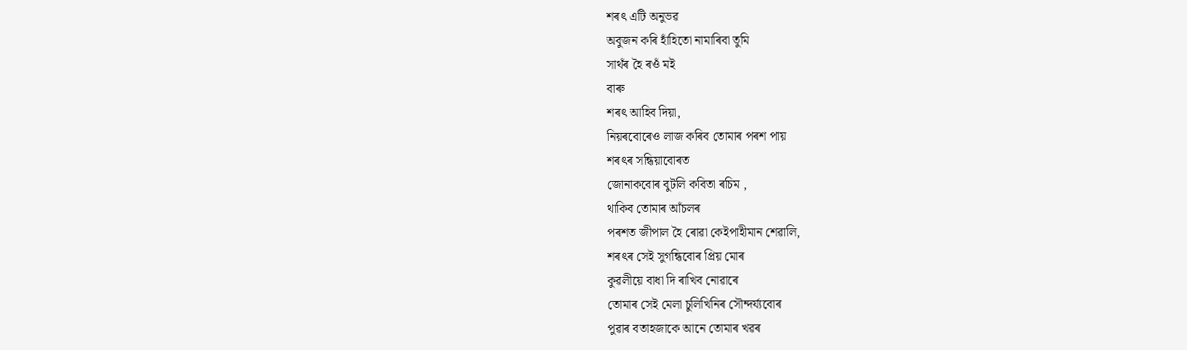শৰৎ এটি অনুভৱ
অবুজন কৰি হাঁহিতো নামাৰিবা তুমি
সাথঁৰ হৈ ৰওঁ মই
বাৰু
শৰৎ আহিব দিয়া,
নিয়ৰবোৰেও লাজ কৰিব তোমাৰ পৰশ পায়
শৰৎৰ সন্ধিয়াবোৰত
জোনাকবোৰ বুটলি কবিতা ৰচিম ,
থাকিব তোমাৰ আঁচলৰ
পৰশত জীপাল হৈ ৰোৱা কেইপাহীমান শেৱালি,
শৰৎৰ সেই সুগন্ধিবোৰ প্ৰিয় মোৰ
কুৱলীয়ে বাধা দি ৰাখিব নোৱাৰে
তোমাৰ সেই মেলা চুলিখিনিৰ সৌন্দৰ্য্যবোৰ
পুৱাৰ বতাহজাকে আনে তোমাৰ খৱৰ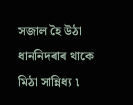সজাল হৈ উঠা ধাননিদৰাৰ থাকে মিঠা সান্নিধ্য ৷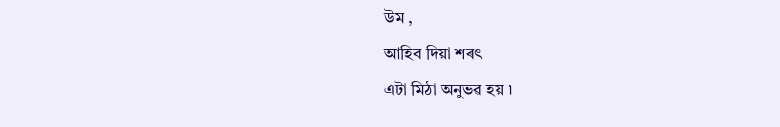উম ,
আহিব দিয়া শৰৎ
এটা মিঠা অনুভৱ হয় ৷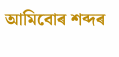আমিবোৰ শব্দৰ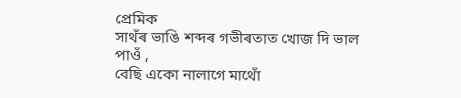প্ৰেমিক
সাথঁৰ ভাঙি শব্দৰ গভীৰতাত খোজ দি ভাল পাওঁ ,
বেছি একো নালাগে মাথোঁ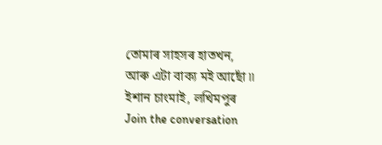তোমাৰ সাহসৰ হাতখন,
আৰু এটা বাক্য মই আছোঁ ৷৷
ইশান চাংমাই, লখিমপুৰ
Join the conversation